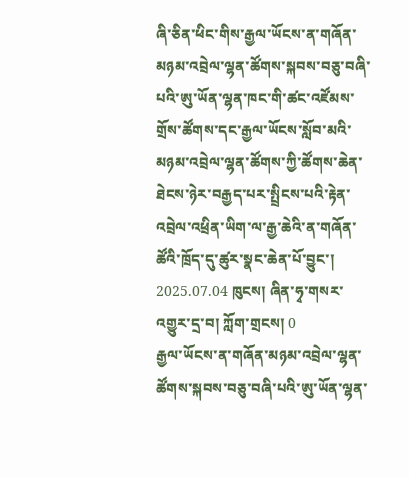ཞི་ཅིན་ཕིང་གིས་རྒྱལ་ཡོངས་ན་གཞོན་མཉམ་འབྲེལ་ལྷན་ཚོགས་སྐབས་བཅུ་བཞི་པའི་ཨུ་ཡོན་ལྷན་ཁང་གི་ཚང་འཛོམས་གྲོས་ཚོགས་དང་རྒྱལ་ཡོངས་སློབ་མའི་མཉམ་འབྲེལ་ལྷན་ཚོགས་ཀྱི་ཚོགས་ཆེན་ཐེངས་ཉེར་བརྒྱད་པར་སྤྲིངས་པའི་རྟེན་འབྲེལ་འཕྲིན་ཡིག་ལ་རྒྱ་ཆེའི་ན་གཞོན་ཚོའི་ཁྲོད་དུ་ཚུར་སྣང་ཆེན་པོ་བྱུང་།
2025.07.04 ཁུངས། ཞིན་ཧྭ་གསར་འགྱུར་དྲ་བ། ཀློག་གྲངས། 0
རྒྱལ་ཡོངས་ན་གཞོན་མཉམ་འབྲེལ་ལྷན་ཚོགས་སྐབས་བཅུ་བཞི་པའི་ཨུ་ཡོན་ལྷན་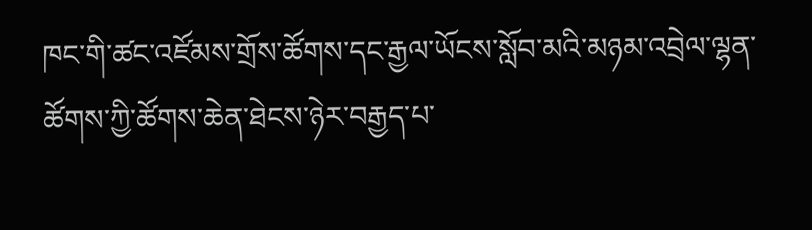ཁང་གི་ཚང་འཛོམས་གྲོས་ཚོགས་དང་རྒྱལ་ཡོངས་སློབ་མའི་མཉམ་འབྲེལ་ལྷན་ཚོགས་ཀྱི་ཚོགས་ཆེན་ཐེངས་ཉེར་བརྒྱད་པ་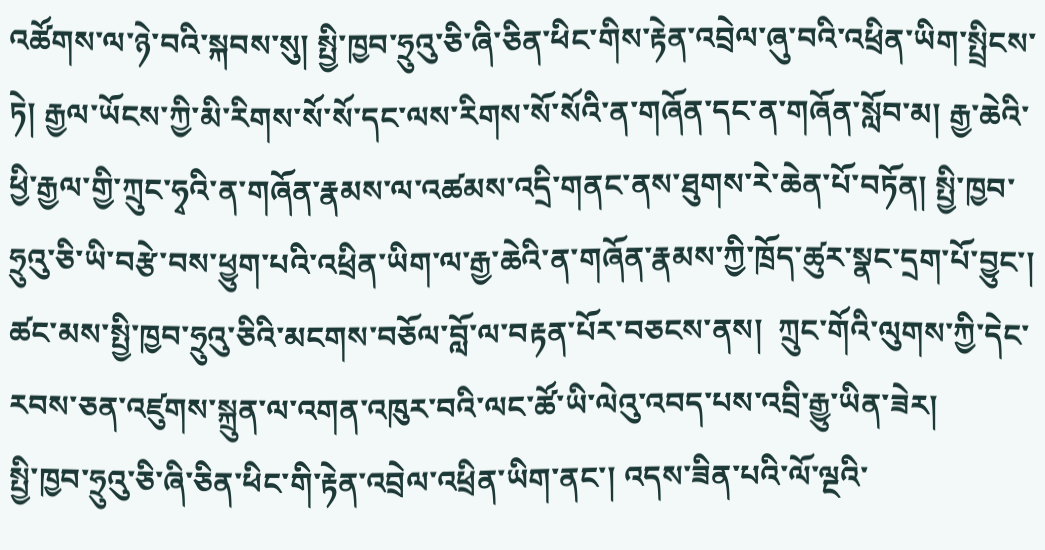འཚོགས་ལ་ཉེ་བའི་སྐབས་སུ། སྤྱི་ཁྱབ་ཧྲུའུ་ཅི་ཞི་ཅིན་ཕིང་གིས་རྟེན་འབྲེལ་ཞུ་བའི་འཕྲིན་ཡིག་སྤྲིངས་ཏེ། རྒྱལ་ཡོངས་ཀྱི་མི་རིགས་སོ་སོ་དང་ལས་རིགས་སོ་སོའི་ན་གཞོན་དང་ན་གཞོན་སློབ་མ། རྒྱ་ཆེའི་ཕྱི་རྒྱལ་གྱི་ཀྲུང་ཧྭའི་ན་གཞོན་རྣམས་ལ་འཚམས་འདྲི་གནང་ནས་ཐུགས་རེ་ཆེན་པོ་བཏོན། སྤྱི་ཁྱབ་ཧྲུའུ་ཅི་ཡི་བརྩེ་བས་ཕྱུག་པའི་འཕྲིན་ཡིག་ལ་རྒྱ་ཆེའི་ན་གཞོན་རྣམས་ཀྱི་ཁྲོད་ཚུར་སྣང་དྲག་པོ་བྱུང་། ཚང་མས་སྤྱི་ཁྱབ་ཧྲུའུ་ཅིའི་མངགས་བཅོལ་བློ་ལ་བརྟན་པོར་བཅངས་ནས།  ཀྲུང་གོའི་ལུགས་ཀྱི་དེང་རབས་ཅན་འཛུགས་སྐྲུན་ལ་འགན་འཁུར་བའི་ལང་ཚོ་ཡི་ལེའུ་འབད་པས་འབྲི་རྒྱུ་ཡིན་ཟེར།
སྤྱི་ཁྱབ་ཧྲུའུ་ཅི་ཞི་ཅིན་ཕིང་གི་རྟེན་འབྲེལ་འཕྲིན་ཡིག་ནང་། འདས་ཟིན་པའི་ལོ་ལྔའི་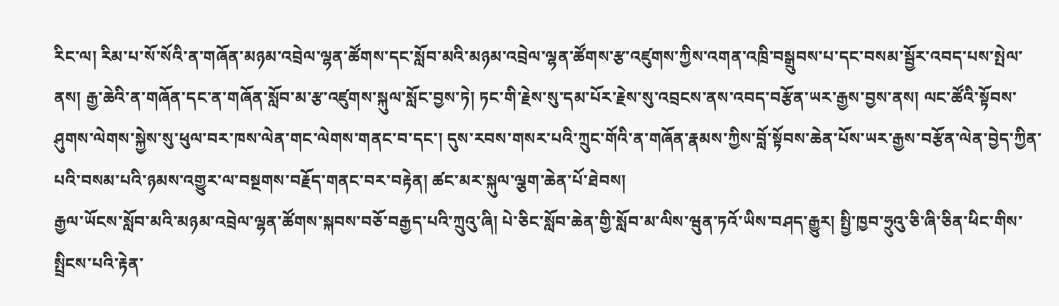རིང་ལ། རིམ་པ་སོ་སོའི་ན་གཞོན་མཉམ་འབྲེལ་ལྷན་ཚོགས་དང་སློབ་མའི་མཉམ་འབྲེལ་ལྷན་ཚོགས་རྩ་འཛུགས་ཀྱིས་འགན་འཁྲི་བསྒྲུབས་པ་དང་བསམ་སྦྱོར་འབད་པས་སྤེལ་ནས། རྒྱ་ཆེའི་ན་གཞོན་དང་ན་གཞོན་སློབ་མ་རྩ་འཛུགས་སྐུལ་སློང་བྱས་ཏེ། ཏང་གི་རྗེས་སུ་དམ་པོར་རྗེས་སུ་འབྲངས་ནས་འབད་བརྩོན་ཡར་རྒྱས་བྱས་ནས། ལང་ཚོའི་སྟོབས་ཤུགས་ལེགས་སྐྱེས་སུ་ཕུལ་བར་ཁས་ལེན་གང་ལེགས་གནང་བ་དང་། དུས་རབས་གསར་པའི་ཀྲུང་གོའི་ན་གཞོན་རྣམས་ཀྱིས་བློ་སྟོབས་ཆེན་པོས་ཡར་རྒྱས་བརྩོན་ལེན་བྱེད་ཀྱིན་པའི་བསམ་པའི་ཉམས་འགྱུར་ལ་བསྔགས་བརྗོད་གནང་བར་བརྟེན། ཚང་མར་སྐུལ་ལྕག་ཆེན་པོ་ཐེབས།
རྒྱལ་ཡོངས་སློབ་མའི་མཉམ་འབྲེལ་ལྷན་ཚོགས་སྐབས་བཅོ་བརྒྱད་པའི་ཀྲུའུ་ཞི། པེ་ཅིང་སློབ་ཆེན་གྱི་སློབ་མ་ལིས་ཝུན་ཏའོ་ཡིས་བཤད་རྒྱུར། སྤྱི་ཁྱབ་ཧྲུའུ་ཅི་ཞི་ཅིན་ཕིང་གིས་སྤྲིངས་པའི་རྟེན་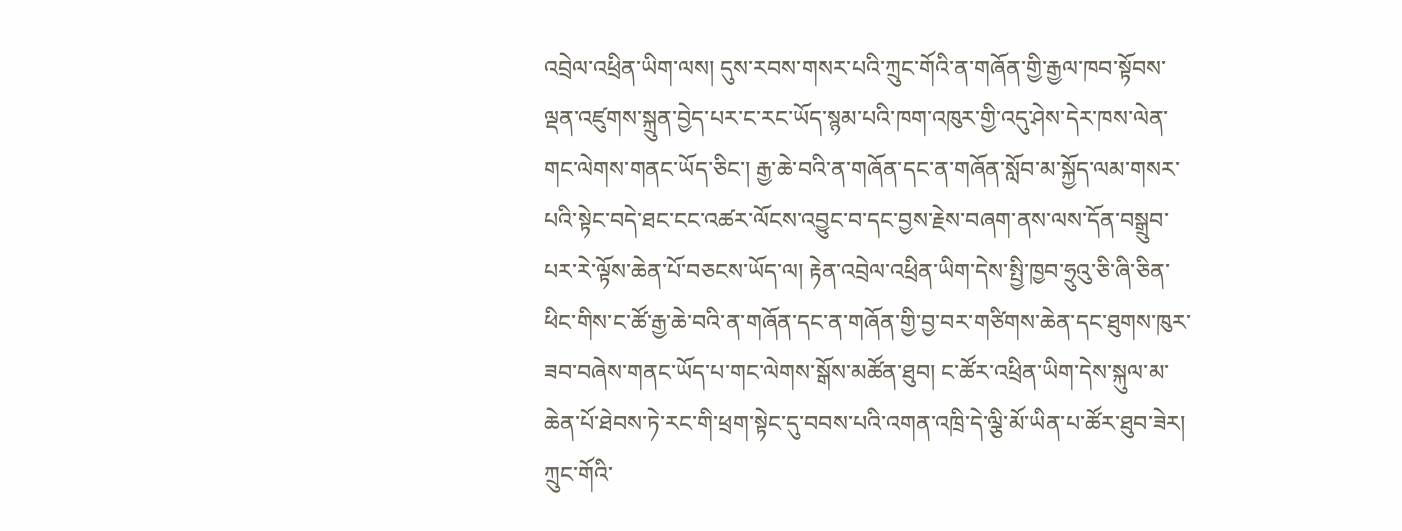འབྲེལ་འཕྲིན་ཡིག་ལས། དུས་རབས་གསར་པའི་ཀྲུང་གོའི་ན་གཞོན་གྱི་རྒྱལ་ཁབ་སྟོབས་ལྡན་འཛུགས་སྐྲུན་བྱེད་པར་ང་རང་ཡོད་སྙམ་པའི་ཁག་འཁུར་གྱི་འདུ་ཤེས་དེར་ཁས་ལེན་གང་ལེགས་གནང་ཡོད་ཅིང་། རྒྱ་ཆེ་བའི་ན་གཞོན་དང་ན་གཞོན་སློབ་མ་སྐྱོད་ལམ་གསར་པའི་སྟེང་བདེ་ཐང་ངང་འཚར་ལོངས་འབྱུང་བ་དང་བྱས་རྗེས་བཞག་ནས་ལས་དོན་བསྒྲུབ་པར་རེ་ལྟོས་ཆེན་པོ་བཅངས་ཡོད་ལ། རྟེན་འབྲེལ་འཕྲིན་ཡིག་དེས་སྤྱི་ཁྱབ་ཧྲུའུ་ཅི་ཞི་ཅིན་ཕིང་གིས་ང་ཚོ་རྒྱ་ཆེ་བའི་ན་གཞོན་དང་ན་གཞོན་གྱི་བྱ་བར་གཙིགས་ཆེན་དང་ཐུགས་ཁུར་ཟབ་བཞེས་གནང་ཡོད་པ་གང་ལེགས་སྒོས་མཚོན་ཐུབ། ང་ཚོར་འཕྲིན་ཡིག་དེས་སྐུལ་མ་ཆེན་པོ་ཐེབས་ཏེ་རང་གི་ཕྲག་སྟེང་དུ་བབས་པའི་འགན་འཁྲི་དེ་ལྕི་མོ་ཡིན་པ་ཚོར་ཐུབ་ཟེར།
ཀྲུང་གོའི་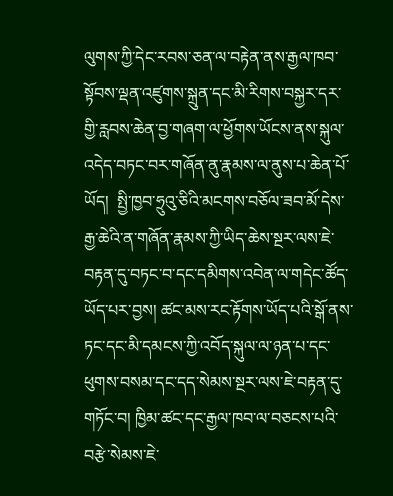ལུགས་ཀྱི་དེང་རབས་ཅན་ལ་བརྟེན་ནས་རྒྱལ་ཁབ་སྟོབས་ལྡན་འཛུགས་སྐྲུན་དང་མི་རིགས་བསྐྱར་དར་གྱི་རླབས་ཆེན་བྱ་གཞག་ལ་ཕྱོགས་ཡོངས་ནས་སྐུལ་འདེད་བཏང་བར་གཞོན་ནུ་རྣམས་ལ་ནུས་པ་ཆེན་པོ་ཡོད།  སྤྱི་ཁྱབ་ཧྲུའུ་ཅིའི་མངགས་བཅོལ་ཟབ་མོ་དེས་རྒྱ་ཆེའི་ན་གཞོན་རྣམས་ཀྱི་ཡིད་ཆེས་སྔར་ལས་ཇེ་བརྟན་དུ་བཏང་བ་དང་དམིགས་འབེན་ལ་གདེང་ཚོད་ཡོད་པར་བྱས། ཚང་མས་རང་རྟོགས་ཡོད་པའི་སྒོ་ནས་ཏང་དང་མི་དམངས་ཀྱི་འབོད་སྐུལ་ལ་ཉན་པ་དང་ཕུགས་བསམ་དང་དད་སེམས་སྔར་ལས་ཇེ་བརྟན་དུ་གཏོང་བ། ཁྱིམ་ཚང་དང་རྒྱལ་ཁབ་ལ་བཅངས་པའི་བརྩེ་སེམས་ཇེ་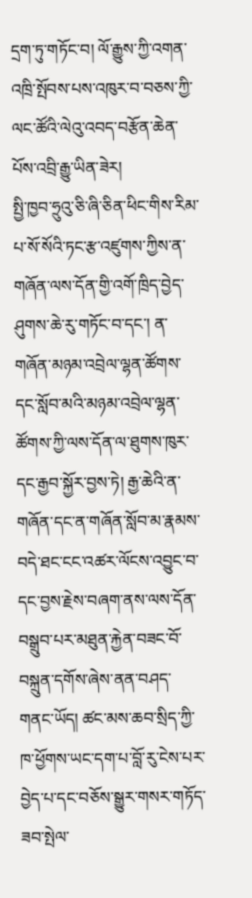དྲག་ཏུ་གཏོང་བ། ལོ་རྒྱུས་ཀྱི་འགན་འཁྲི་སྤོབས་པས་འཁུར་བ་བཅས་ཀྱི་ལང་ཚོའི་ལེའུ་འབད་བརྩོན་ཆེན་པོས་འབྲི་རྒྱུ་ཡིན་ཟེར།
སྤྱི་ཁྱབ་ཧྲུའུ་ཅི་ཞི་ཅིན་ཕིང་གིས་རིམ་པ་སོ་སོའི་ཏང་རྩ་འཛུགས་ཀྱིས་ན་གཞོན་ལས་དོན་གྱི་འགོ་ཁྲིད་བྱེད་ཤུགས་ཆེ་རུ་གཏོང་བ་དང་། ན་གཞོན་མཉམ་འབྲེལ་ལྷན་ཚོགས་དང་སློབ་མའི་མཉམ་འབྲེལ་ལྷན་ཚོགས་ཀྱི་ལས་དོན་ལ་ཐུགས་ཁུར་དང་རྒྱབ་སྐྱོར་བྱས་ཏེ། རྒྱ་ཆེའི་ན་གཞོན་དང་ན་གཞོན་སློབ་མ་རྣམས་བདེ་ཐང་ངང་འཚར་ལོངས་འབྱུང་བ་དང་བྱས་རྗེས་བཞག་ནས་ལས་དོན་བསྒྲུབ་པར་མཐུན་རྐྱེན་བཟང་བོ་བསྐྲུན་དགོས་ཞེས་ནན་བཤད་གནང་ཡོད། ཚང་མས་ཆབ་སྲིད་ཀྱི་ཁ་ཕྱོགས་ཡང་དག་པ་བློ་རུ་ངེས་པར་བྱེད་པ་དང་བཅོས་སྒྱུར་གསར་གཏོད་ཟབ་སྤེལ་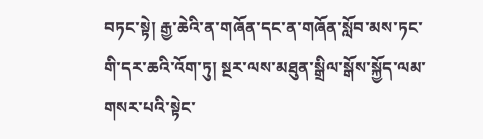བཏང་སྟེ། རྒྱ་ཆེའི་ན་གཞོན་དང་ན་གཞོན་སློབ་མས་ཏང་གི་དར་ཆའི་འོག་ཏུ། སྔར་ལས་མཐུན་སྒྲིལ་སྒོས་སྐྱོད་ལམ་གསར་པའི་སྟེང་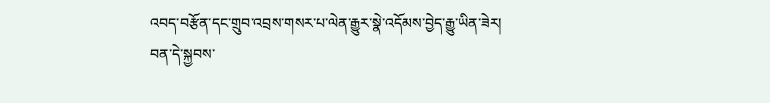འབད་བརྩོན་དང་གྲུབ་འབྲས་གསར་པ་ལེན་རྒྱུར་སྣེ་འདོམས་བྱེད་རྒྱུ་ཡིན་ཟེར།
བན་དེ་སྐྱབས་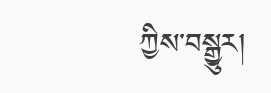ཀྱིས་བསྒྱུར།